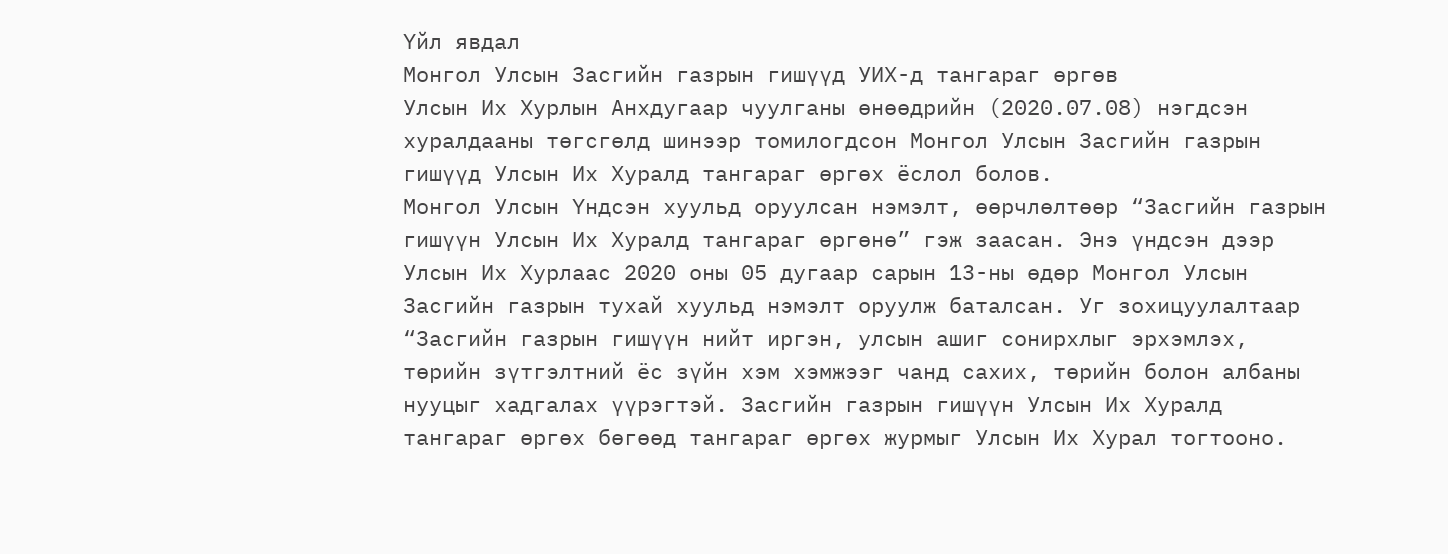Үйл явдал
Монгол Улсын Засгийн газрын гишүүд УИХ-д тангараг өргөв
Улсын Их Хурлын Анхдугаар чуулганы өнөөдрийн (2020.07.08) нэгдсэн хуралдааны төгсгөлд шинээр томилогдсон Монгол Улсын Засгийн газрын гишүүд Улсын Их Хуралд тангараг өргөх ёслол болов.
Монгол Улсын Үндсэн хуульд оруулсан нэмэлт, өөрчлөлтөөр “Засгийн газрын гишүүн Улсын Их Хуралд тангараг өргөнө” гэж заасан. Энэ үндсэн дээр Улсын Их Хурлаас 2020 оны 05 дугаар сарын 13-ны өдөр Монгол Улсын Засгийн газрын тухай хуульд нэмэлт оруулж баталсан. Уг зохицуулалтаар “Засгийн газрын гишүүн нийт иргэн, улсын ашиг сонирхлыг эрхэмлэх, төрийн зүтгэлтний ёс зүйн хэм хэмжээг чанд сахих, төрийн болон албаны нууцыг хадгалах үүрэгтэй. Засгийн газрын гишүүн Улсын Их Хуралд тангараг өргөх бөгөөд тангараг өргөх журмыг Улсын Их Хурал тогтооно.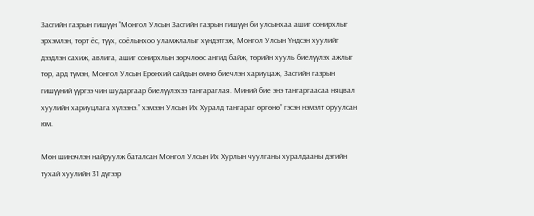Засгийн газрын гишүүн “Монгол Улсын Засгийн газрын гишүүн би улсынхаа ашиг сонирхлыг эрхэмлэн, төрт ёс, түүх, соёлынхоо уламжлалыг хүндэтгэж, Монгол Улсын Үндсэн хуулийг дээдлэн сахиж, авлига, ашиг сонирхлын зөрчлөөс ангид байж, төрийн хууль биелүүлэх ажлыг төр, ард түмэн, Монгол Улсын Ерөнхий сайдын өмнө биечлэн хариуцаж, Засгийн газрын гишүүний үүргээ чин шударгаар биелүүлэхээ тангараглая. Миний бие энэ тангаргаасаа няцвал хуулийн хариуцлага хүлээнэ.” хэмээн Улсын Их Хуралд тангараг өргөнө” гэсэн нэмэлт оруулсан юм.

Мөн шинэчлэн найруулж баталсан Монгол Улсын Их Хурлын чуулганы хуралдааны дэгийн тухай хуулийн 31 дүгээр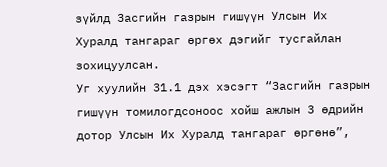зүйлд Засгийн газрын гишүүн Улсын Их Хуралд тангараг өргөх дэгийг тусгайлан зохицуулсан.
Уг хуулийн 31.1 дэх хэсэгт “Засгийн газрын гишүүн томилогдсоноос хойш ажлын 3 өдрийн дотор Улсын Их Хуралд тангараг өргөнө”,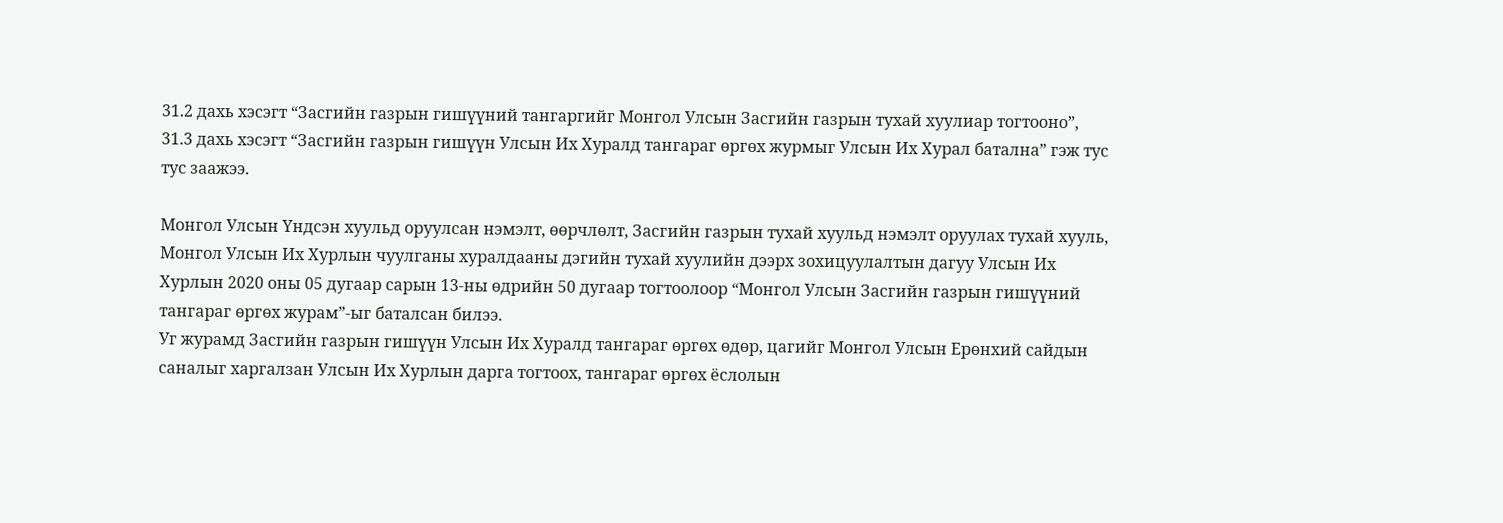31.2 дахь хэсэгт “Засгийн газрын гишүүний тангаргийг Монгол Улсын Засгийн газрын тухай хуулиар тогтооно”, 31.3 дахь хэсэгт “Засгийн газрын гишүүн Улсын Их Хуралд тангараг өргөх журмыг Улсын Их Хурал батална” гэж тус тус заажээ.

Монгол Улсын Үндсэн хуульд оруулсан нэмэлт, өөрчлөлт, Засгийн газрын тухай хуульд нэмэлт оруулах тухай хууль, Монгол Улсын Их Хурлын чуулганы хуралдааны дэгийн тухай хуулийн дээрх зохицуулалтын дагуу Улсын Их Хурлын 2020 оны 05 дугаар сарын 13-ны өдрийн 50 дугаар тогтоолоор “Монгол Улсын Засгийн газрын гишүүний тангараг өргөх журам”-ыг баталсан билээ.
Уг журамд Засгийн газрын гишүүн Улсын Их Хуралд тангараг өргөх өдөр, цагийг Монгол Улсын Ерөнхий сайдын саналыг харгалзан Улсын Их Хурлын дарга тогтоох, тангараг өргөх ёслолын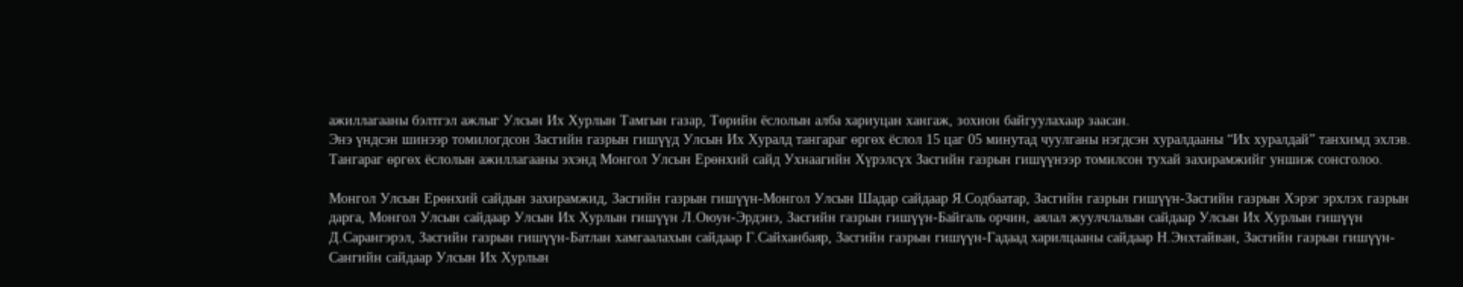ажиллагааны бэлтгэл ажлыг Улсын Их Хурлын Тамгын газар, Төрийн ёслолын алба хариуцан хангаж, зохион байгуулахаар заасан.
Энэ үндсэн шинээр томилогдсон Засгийн газрын гишүүд Улсын Их Хуралд тангараг өргөх ёслол 15 цаг 05 минутад чуулганы нэгдсэн хуралдааны “Их хуралдай” танхимд эхлэв.
Тангараг өргөх ёслолын ажиллагааны эхэнд Монгол Улсын Ерөнхий сайд Ухнаагийн Хүрэлсүх Засгийн газрын гишүүнээр томилсон тухай захирамжийг уншиж сонсголоо.

Монгол Улсын Ерөнхий сайдын захирамжид, Засгийн газрын гишүүн-Монгол Улсын Шадар сайдаар Я.Содбаатар, Засгийн газрын гишүүн-Засгийн газрын Хэрэг эрхлэх газрын дарга, Монгол Улсын сайдаар Улсын Их Хурлын гишүүн Л.Оюун-Эрдэнэ, Засгийн газрын гишүүн-Байгаль орчин, аялал жуулчлалын сайдаар Улсын Их Хурлын гишүүн Д.Сарангэрэл, Засгийн газрын гишүүн-Батлан хамгаалахын сайдаар Г.Сайханбаяр, Засгийн газрын гишүүн-Гадаад харилцааны сайдаар Н.Энхтайван, Засгийн газрын гишүүн-Сангийн сайдаар Улсын Их Хурлын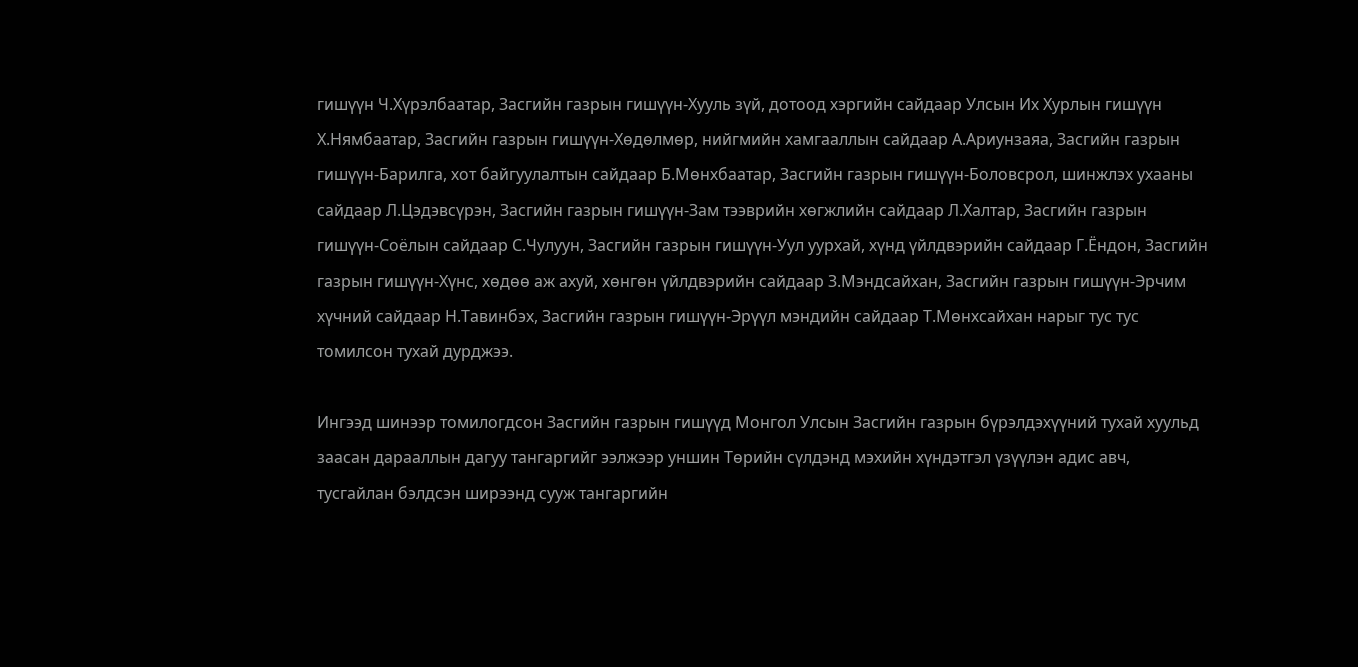гишүүн Ч.Хүрэлбаатар, Засгийн газрын гишүүн-Хууль зүй, дотоод хэргийн сайдаар Улсын Их Хурлын гишүүн Х.Нямбаатар, Засгийн газрын гишүүн-Хөдөлмөр, нийгмийн хамгааллын сайдаар А.Ариунзаяа, Засгийн газрын гишүүн-Барилга, хот байгуулалтын сайдаар Б.Мөнхбаатар, Засгийн газрын гишүүн-Боловсрол, шинжлэх ухааны сайдаар Л.Цэдэвсүрэн, Засгийн газрын гишүүн-Зам тээврийн хөгжлийн сайдаар Л.Халтар, Засгийн газрын гишүүн-Соёлын сайдаар С.Чулуун, Засгийн газрын гишүүн-Уул уурхай, хүнд үйлдвэрийн сайдаар Г.Ёндон, Засгийн газрын гишүүн-Хүнс, хөдөө аж ахуй, хөнгөн үйлдвэрийн сайдаар З.Мэндсайхан, Засгийн газрын гишүүн-Эрчим хүчний сайдаар Н.Тавинбэх, Засгийн газрын гишүүн-Эрүүл мэндийн сайдаар Т.Мөнхсайхан нарыг тус тус томилсон тухай дурджээ.

Ингээд шинээр томилогдсон Засгийн газрын гишүүд Монгол Улсын Засгийн газрын бүрэлдэхүүний тухай хуульд заасан дарааллын дагуу тангаргийг ээлжээр уншин Төрийн сүлдэнд мэхийн хүндэтгэл үзүүлэн адис авч, тусгайлан бэлдсэн ширээнд сууж тангаргийн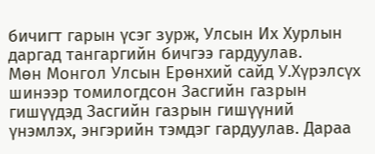бичигт гарын үсэг зурж, Улсын Их Хурлын даргад тангаргийн бичгээ гардуулав.
Мөн Монгол Улсын Ерөнхий сайд У.Хүрэлсүх шинээр томилогдсон Засгийн газрын гишүүдэд Засгийн газрын гишүүний үнэмлэх, энгэрийн тэмдэг гардуулав. Дараа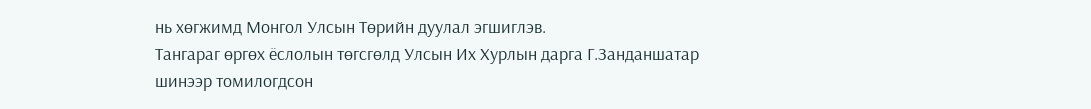нь хөгжимд Монгол Улсын Төрийн дуулал эгшиглэв.
Тангараг өргөх ёслолын төгсгөлд Улсын Их Хурлын дарга Г.Занданшатар шинээр томилогдсон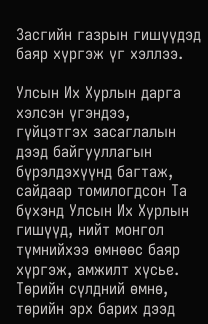Засгийн газрын гишүүдэд баяр хүргэж үг хэллээ.

Улсын Их Хурлын дарга хэлсэн үгэндээ, гүйцэтгэх засаглалын дээд байгууллагын бүрэлдэхүүнд багтаж, сайдаар томилогдсон Та бүхэнд Улсын Их Хурлын гишүүд, нийт монгол түмнийхээ өмнөөс баяр хүргэж, амжилт хүсье.
Төрийн сүлдний өмнө, төрийн эрх барих дээд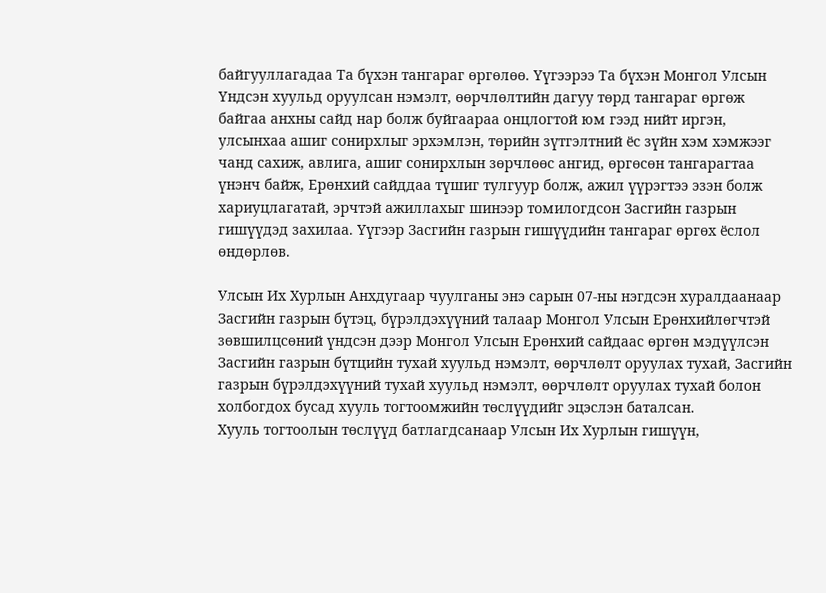байгууллагадаа Та бүхэн тангараг өргөлөө. Үүгээрээ Та бүхэн Монгол Улсын Үндсэн хуульд оруулсан нэмэлт, өөрчлөлтийн дагуу төрд тангараг өргөж байгаа анхны сайд нар болж буйгаараа онцлогтой юм гээд нийт иргэн, улсынхаа ашиг сонирхлыг эрхэмлэн, төрийн зүтгэлтний ёс зүйн хэм хэмжээг чанд сахиж, авлига, ашиг сонирхлын зөрчлөөс ангид, өргөсөн тангарагтаа үнэнч байж, Ерөнхий сайддаа түшиг тулгуур болж, ажил үүрэгтээ эзэн болж хариуцлагатай, эрчтэй ажиллахыг шинээр томилогдсон Засгийн газрын гишүүдэд захилаа. Үүгээр Засгийн газрын гишүүдийн тангараг өргөх ёслол өндөрлөв.

Улсын Их Хурлын Анхдугаар чуулганы энэ сарын 07-ны нэгдсэн хуралдаанаар Засгийн газрын бүтэц, бүрэлдэхүүний талаар Монгол Улсын Ерөнхийлөгчтэй зөвшилцсөний үндсэн дээр Монгол Улсын Ерөнхий сайдаас өргөн мэдүүлсэн Засгийн газрын бүтцийн тухай хуульд нэмэлт, өөрчлөлт оруулах тухай, Засгийн газрын бүрэлдэхүүний тухай хуульд нэмэлт, өөрчлөлт оруулах тухай болон холбогдох бусад хууль тогтоомжийн төслүүдийг эцэслэн баталсан.
Хууль тогтоолын төслүүд батлагдсанаар Улсын Их Хурлын гишүүн,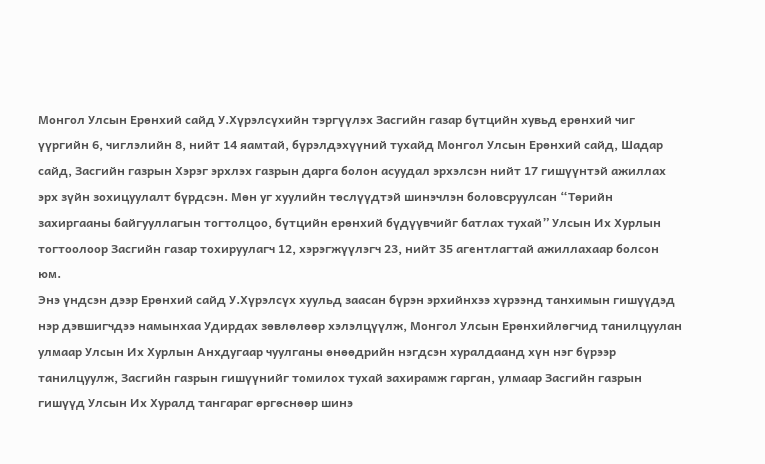Монгол Улсын Ерөнхий сайд У.Хүрэлсүхийн тэргүүлэх Засгийн газар бүтцийн хувьд ерөнхий чиг үүргийн 6, чиглэлийн 8, нийт 14 яамтай, бүрэлдэхүүний тухайд Монгол Улсын Ерөнхий сайд, Шадар сайд, Засгийн газрын Хэрэг эрхлэх газрын дарга болон асуудал эрхэлсэн нийт 17 гишүүнтэй ажиллах эрх зүйн зохицуулалт бүрдсэн. Мөн уг хуулийн төслүүдтэй шинэчлэн боловсруулсан “Төрийн захиргааны байгууллагын тогтолцоо, бүтцийн ерөнхий бүдүүвчийг батлах тухай” Улсын Их Хурлын тогтоолоор Засгийн газар тохируулагч 12, хэрэгжүүлэгч 23, нийт 35 агентлагтай ажиллахаар болсон юм.
Энэ үндсэн дээр Ерөнхий сайд У.Хүрэлсүх хуульд заасан бүрэн эрхийнхээ хүрээнд танхимын гишүүдэд нэр дэвшигчдээ намынхаа Удирдах зөвлөлөөр хэлэлцүүлж, Монгол Улсын Ерөнхийлөгчид танилцуулан улмаар Улсын Их Хурлын Анхдугаар чуулганы өнөөдрийн нэгдсэн хуралдаанд хүн нэг бүрээр танилцуулж, Засгийн газрын гишүүнийг томилох тухай захирамж гарган, улмаар Засгийн газрын гишүүд Улсын Их Хуралд тангараг өргөснөөр шинэ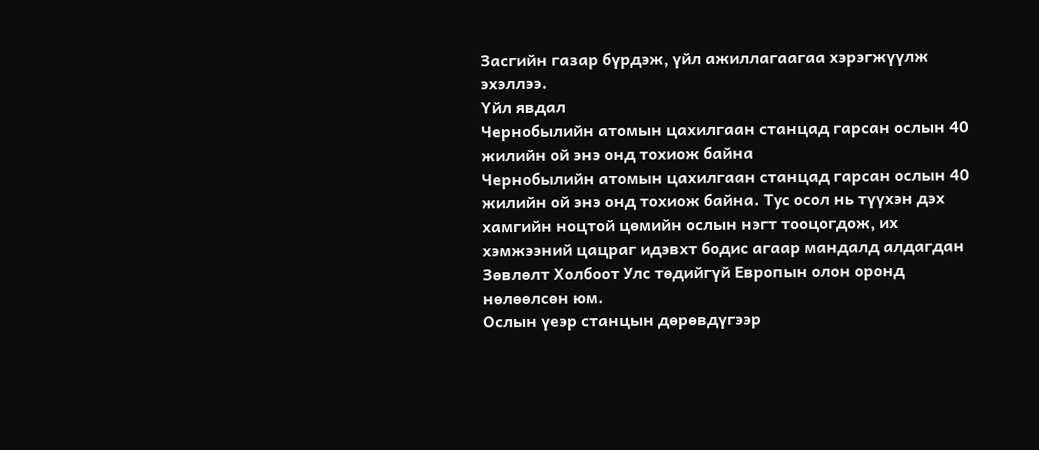Засгийн газар бүрдэж, үйл ажиллагаагаа хэрэгжүүлж эхэллээ.
Үйл явдал
Чернобылийн атомын цахилгаан станцад гарсан ослын 40 жилийн ой энэ онд тохиож байна
Чернобылийн атомын цахилгаан станцад гарсан ослын 40 жилийн ой энэ онд тохиож байна. Тус осол нь түүхэн дэх хамгийн ноцтой цөмийн ослын нэгт тооцогдож, их хэмжээний цацраг идэвхт бодис агаар мандалд алдагдан Зөвлөлт Холбоот Улс төдийгүй Европын олон оронд нөлөөлсөн юм.
Ослын үеэр станцын дөрөвдүгээр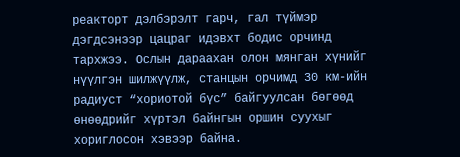реакторт дэлбэрэлт гарч, гал түймэр дэгдсэнээр цацраг идэвхт бодис орчинд тархжээ. Ослын дараахан олон мянган хүнийг нүүлгэн шилжүүлж, станцын орчимд 30 км-ийн радиуст “хориотой бүс” байгуулсан бөгөөд өнөөдрийг хүртэл байнгын оршин суухыг хориглосон хэвээр байна.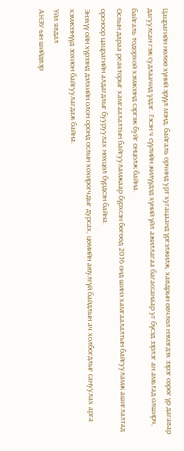Цацрагийн нөлөө хүний эрүүл мэнд, байгаль орчинд урт хугацаанд үргэлжилж, хавдрын өвчлөл нэмэгдэх зэрэг сөрөг үр дагавар дагуулсан гэж судлаачид үздэг. Гэсэн ч сүүлийн жилүүдэд хүний үйл ажиллагаа багассанаар уг бүсэд зэрлэг ан амьтад олширч, байгаль тодорхой хэмжээнд сэргэж буйг онцолж байна.
Ослын дараа реакторыг хамгаалалтын байгууламжаар бүрхсэн бөгөөд 2016 онд шинэ хамгаалалтын байгууламж ашиглалтад орсноор цацрагийн алдагдлыг бууруулах нөхцөл бүрдсэн байна.
Энэхүү ойн хүрээнд дэлхийн олон оронд ослын хохирогчдыг дурсах, цөмийн аюулгүй байдлын ач холбогдлыг сануулах арга хэмжээнүүд зохион байгуулагдаж байна.
Үйл явдал
АНЭУ-ын шийдвэр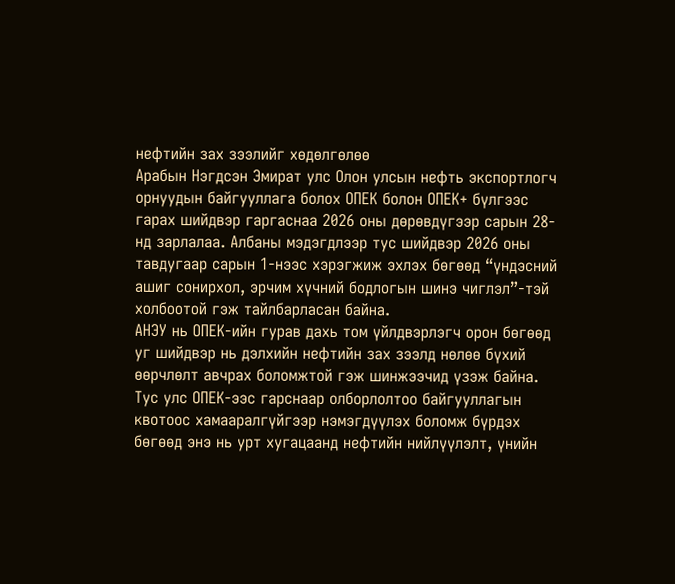нефтийн зах зээлийг хөдөлгөлөө
Арабын Нэгдсэн Эмират улс Олон улсын нефть экспортлогч орнуудын байгууллага болох ОПЕК болон ОПЕК+ бүлгээс гарах шийдвэр гаргаснаа 2026 оны дөрөвдүгээр сарын 28-нд зарлалаа. Албаны мэдэгдлээр тус шийдвэр 2026 оны тавдугаар сарын 1-нээс хэрэгжиж эхлэх бөгөөд “үндэсний ашиг сонирхол, эрчим хүчний бодлогын шинэ чиглэл”-тэй холбоотой гэж тайлбарласан байна.
АНЭУ нь ОПЕК-ийн гурав дахь том үйлдвэрлэгч орон бөгөөд уг шийдвэр нь дэлхийн нефтийн зах зээлд нөлөө бүхий өөрчлөлт авчрах боломжтой гэж шинжээчид үзэж байна. Тус улс ОПЕК-ээс гарснаар олборлолтоо байгууллагын квотоос хамааралгүйгээр нэмэгдүүлэх боломж бүрдэх бөгөөд энэ нь урт хугацаанд нефтийн нийлүүлэлт, үнийн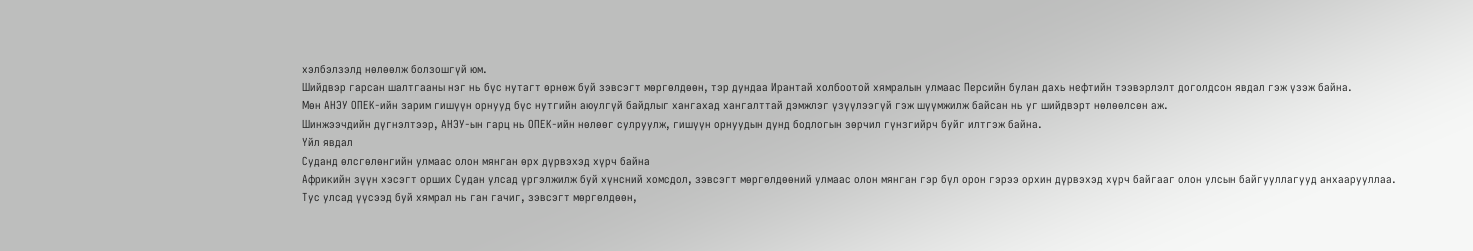хэлбэлзэлд нөлөөлж болзошгүй юм.
Шийдвэр гарсан шалтгааны нэг нь бүс нутагт өрнөж буй зэвсэгт мөргөлдөөн, тэр дундаа Ирантай холбоотой хямралын улмаас Персийн булан дахь нефтийн тээвэрлэлт доголдсон явдал гэж үзэж байна.
Мөн АНЭУ ОПЕК-ийн зарим гишүүн орнууд бүс нутгийн аюулгүй байдлыг хангахад хангалттай дэмжлэг үзүүлээгүй гэж шүүмжилж байсан нь уг шийдвэрт нөлөөлсөн аж.
Шинжээчдийн дүгнэлтээр, АНЭУ-ын гарц нь ОПЕК-ийн нөлөөг сулруулж, гишүүн орнуудын дунд бодлогын зөрчил гүнзгийрч буйг илтгэж байна.
Үйл явдал
Суданд өлсгөлөнгийн улмаас олон мянган өрх дүрвэхэд хүрч байна
Африкийн зүүн хэсэгт орших Судан улсад үргэлжилж буй хүнсний хомсдол, зэвсэгт мөргөлдөөний улмаас олон мянган гэр бүл орон гэрээ орхин дүрвэхэд хүрч байгааг олон улсын байгууллагууд анхаарууллаа.
Тус улсад үүсээд буй хямрал нь ган гачиг, зэвсэгт мөргөлдөөн,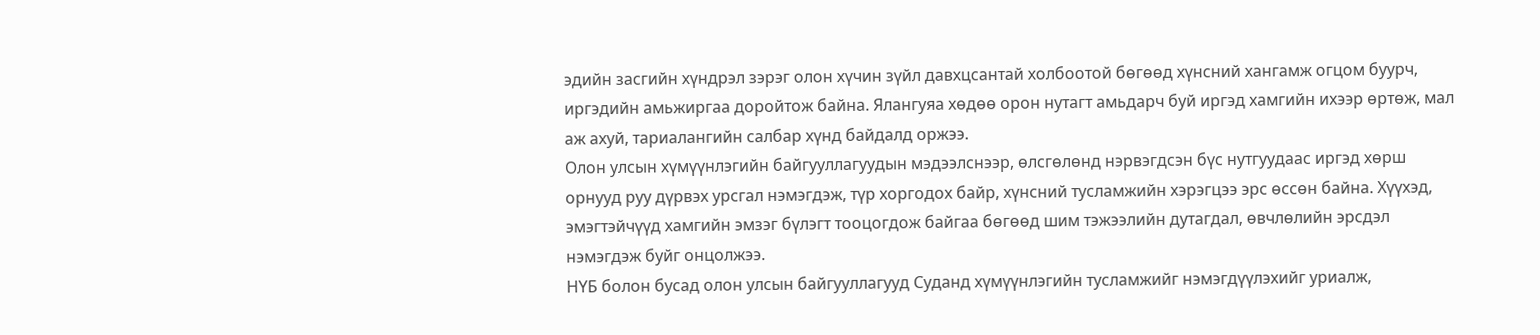эдийн засгийн хүндрэл зэрэг олон хүчин зүйл давхцсантай холбоотой бөгөөд хүнсний хангамж огцом буурч, иргэдийн амьжиргаа доройтож байна. Ялангуяа хөдөө орон нутагт амьдарч буй иргэд хамгийн ихээр өртөж, мал аж ахуй, тариалангийн салбар хүнд байдалд оржээ.
Олон улсын хүмүүнлэгийн байгууллагуудын мэдээлснээр, өлсгөлөнд нэрвэгдсэн бүс нутгуудаас иргэд хөрш орнууд руу дүрвэх урсгал нэмэгдэж, түр хоргодох байр, хүнсний тусламжийн хэрэгцээ эрс өссөн байна. Хүүхэд, эмэгтэйчүүд хамгийн эмзэг бүлэгт тооцогдож байгаа бөгөөд шим тэжээлийн дутагдал, өвчлөлийн эрсдэл нэмэгдэж буйг онцолжээ.
НҮБ болон бусад олон улсын байгууллагууд Суданд хүмүүнлэгийн тусламжийг нэмэгдүүлэхийг уриалж,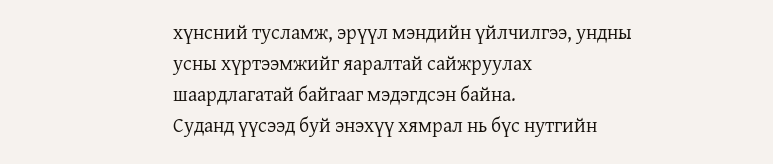хүнсний тусламж, эрүүл мэндийн үйлчилгээ, ундны усны хүртээмжийг яаралтай сайжруулах шаардлагатай байгааг мэдэгдсэн байна.
Суданд үүсээд буй энэхүү хямрал нь бүс нутгийн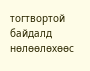тогтвортой байдалд нөлөөлөхөөс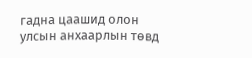гадна цаашид олон улсын анхаарлын төвд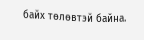байх төлөвтэй байна.